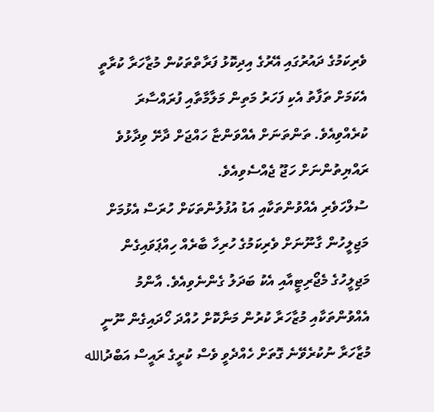ވެރިކަމުގެ ދައުރުގައި އޭރުގެ އިދިކޮޅު ފަރާތްތަކުން މުޒާހަރާ ކުރާތީ އެކަމަށް ތަފާތު އެކި ފަހަރު މަތިން މަލާމާތާއި ފުރައްސާރަ ކުރެއްވިއެވެ. ތަންތަނަށް އެއްވަންޏާ ހައްޖަށް ދާށޭ ވިދާޅުވެ ރައްޔިތުންނަށް ހަޖޫ ޖެއްސެވިއެވެ.
ސުލްހަވެރި އެއްވުންތަކާއި އަޑު އުފުލުންތަކަށް ހުރަސް އެޅުމަށް މަޖިލީހުން ގާނޫނަށް ވެރިކަމުގެ ހުރިހާ ބާރެއް ހިއްޕަވައިގެން މަޖިލީހުގެ މެޖޯރިޓީއާއި އެކު ބަދަލު ގެންނެވިއެވެ. އާންމު އެއްވުންތަކާއި މުޒާހަރާ ކުރުން މަނާކޮށް ހުއްދަ ހޯދައިގެން ނޫނީ މުޒާހަރާ ނުކުރެވޭނެ ގޮތަށް ހެއްދެވީ ވެސް ކުރީގެ ރައީސް އަބްދުالله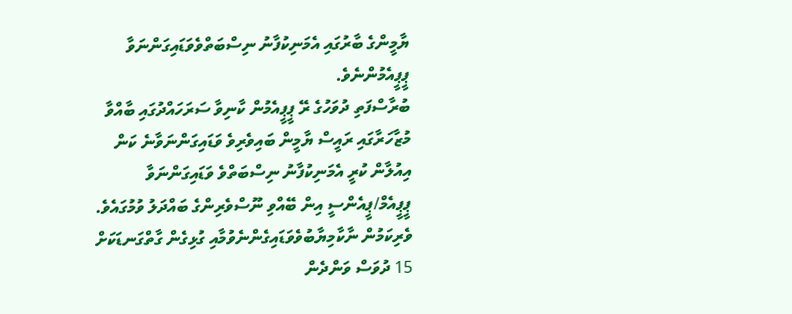ޔާމީންގެ ބާރުގައި އެމަނިކުފާނު ނިސްބަތްވެވަޑައިގަންނަވާ ޕީޕީއެމުންނެވެ.
ބުރާސްފަތި ދުވަހުގެ ރޭ ޕީޕީއެމުން ކާނިވާ ސަރަހައްދުގައި ބާއްވާ މުޒާހަރާގައި ރައީސް ޔާމީން ބައިވެރިވެ ވަޑައިގަންނަވާނެ ކަން އިއުލާން ކުރީ އެމަނިކުފާނު ނިސްބަތްވެ ވަޑައިގަންނަވާ ޕީޕީއެމް/ޕީއެންސީ އިން ބޭއްވި ނޫސްވެރިންގެ ބައްދަލު ވުމުގައެވެ.
ވެރިކަމުން ނާކާމިޔާބުވެވަޑައިގެންނެވުމާއި ގުޅިގެން ގާތްގަނޑަކަށް 15 ދުވަސް ވަންދެން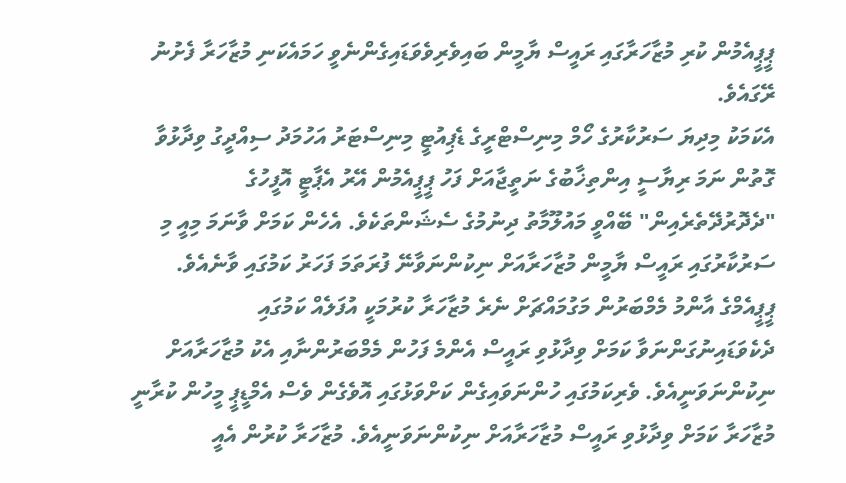ޕީޕީއެމުން ކުރި މުޒާހަރާގައި ރައީސް ޔާމީން ބައިވެރިވެވަޑައިގެންނެވީ ހަމައެކަނި މުޒާހަރާ ފެށުނު ރޭގައެވެ.
އެކަމަކު މިދިޔަ ސަރުކާރުގެ ހޯމް މިނިސްޓްރީގެ ޑެޕިއުޓީ މިނިސްޓަރު އަހުމަދު ސިއްދީގު ވިދާޅުވާ ގޮތުން ނަމަ ރިޔާސީ އިންތިޚާބުގެ ނަތީޖާއަށް ފަހު ޕީޕީއެމުން އޭރު އެޕާޓީ އޮފީހުގެ "ދެދޮރުދޭތެރެއިން" ބޭއްވީ މައުލޫމާތު ދިނުމުގެ ސެޝަންތަކެވެ. އެހެން ކަމަށް ވާނަމަ މިއީ މި ސަރުކާރުގައި ރައީސް ޔާމީން މުޒާހަރާއަށް ނިކުންނަވާނޭ ފުރަތަމަ ފަހަރު ކަމުގައި ވާނެއެވެ.
ޕީޕީއެމްގެ އާންމު މެމްބަރުން މަގުމައްޗަށް ނެރެ މުޒާހަރާ ކުރުމަކީ އުފަލެއް ކަމުގައި ދެކެވަޑައިނުގަންނަވާ ކަމަށް ވިދާޅުވި ރައީސް އެންމެ ފަހުން މެމްބަރުންނާއި އެކު މުޒާހަރާއަށް ނިކުންނަވަނީއެވެ. ވެރިކަމުގައި ހުންނަވައިގެން ކަށްވަޅުގައި އޮވެގެން ވެސް އެމްޑީޕީ މީހުން ކުރާނީ މުޒާހަރާ ކަމަށް ވިދާޅުވި ރައީސް މުޒާހަރާއަށް ނިކުންނަވަނީއެވެ. މުޒާހަރާ ކުރުން އެއީ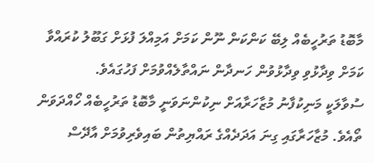މާބޮޑު ތަރުހީބެއް ލިބޭ ކަންކަން ނޫން ކަމަށް އަމިއްލަ ފުޅަށް ގަބޫލު ކުރައްވާ ކަމަށް ވިދާޅުވި ވިދާޅުވުން ހަނދާން ނައްތާލެއްވުމަށް ފަހުގައެވެ.
ސުވާލަކީ މަނިކުފާނު މުޒާހަރާއަށް ނިކުންނަވަނީ މާބޮޑު ތަރުހީބެއް ހޯއްދަވަން ތޯއެވެ. މުޒާހަރާގައި ގިނަ އަދަދެއްގެ ރައްޔިތުން ބައިވެރިވުމަށް އާދޭސް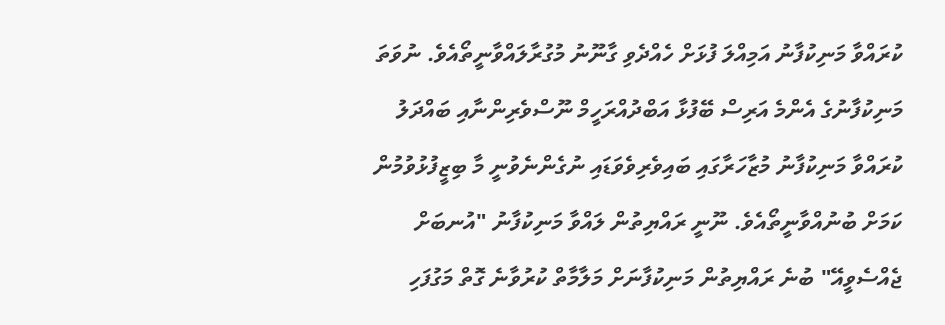ކުރައްވާ މަނިކުފާނު އަމިއްލަ ފުޅަށް ހެއްދެވި ގާނޫނު މުގުރާލައްވާނީތޯއެވެ. ނުވަތަ މަނިކުފާނުގެ އެންމެ އަރިސް ބޭފުޅާ އަބްދުއްރަހީމް ނޫސްވެރިންނާއި ބައްދަލު ކުރައްވާ މަނިކުފާނު މުޒާހަރާގައި ބައިވެރިވެވަޑައި ނުގެންނެވުނީ މާ ބިޒީފުޅުވުމުން ކަމަށް ބުނުއްވާނީތޯއެވެ. ނޫނީ ރައްޔިތުން ލައްވާ މަނިކުފާނު "އުނބަށް ޖެއްސެވީއޭ" ބުނެ ރައްޔިތުން މަނިކުފާނަށް މަލާމާތް ކުރުވާނެ ގޮތް މަގުފަހި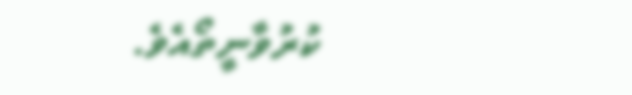ކުރުވާނީތޯއެވެ.